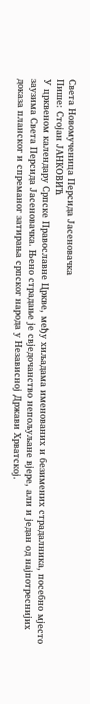Света Новомученица Персида Јасеновачка
Пише: Стојан ЈАНКОВИЋ
У црквеном календару Српске Православне Цркве, међу хиљадама именованих и безимених страдалника, посебно мјесто заузима Света Персида Јасеновачка. Њено страдање је свједочанство непољуљане вјере, али и један од најпотреснијих доказа планског и спреманог затирања српског народа у Независној Држави Хрватској.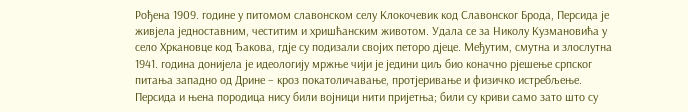Рођена 1909. године у питомом славонском селу Клокочевик код Славонског Брода, Персида је живјела једноставним, честитим и хришћанским животом. Удала се за Николу Кузмановића у село Хркановце код Ђакова, гдје су подизали својих петоро дјеце. Међутим, смутна и злослутна 1941. година донијела је идеологију мржње чији је једини циљ био коначно рјешење српског питања западно од Дрине – кроз покатоличавање, протјеривање и физичко истребљење.
Персида и њена породица нису били војници нити пријетња; били су криви само зато што су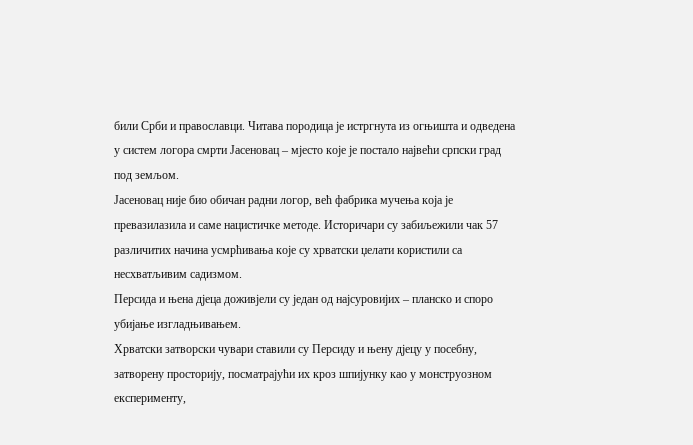били Срби и православци. Читава породица је истргнута из огњишта и одведена у систем логора смрти Јасеновац – мјесто које је постало највећи српски град под земљом.
Јасеновац није био обичан радни логор, већ фабрика мучења која је превазилазила и саме нацистичке методе. Историчари су забиљежили чак 57 различитих начина усмрћивања које су хрватски џелати користили са несхватљивим садизмом.
Персида и њена дјеца доживјели су један од најсуровијих – планско и споро убијање изгладњивањем.
Хрватски затворски чувари ставили су Персиду и њену дјецу у посебну, затворену просторију, посматрајући их кроз шпијунку као у монструозном експерименту,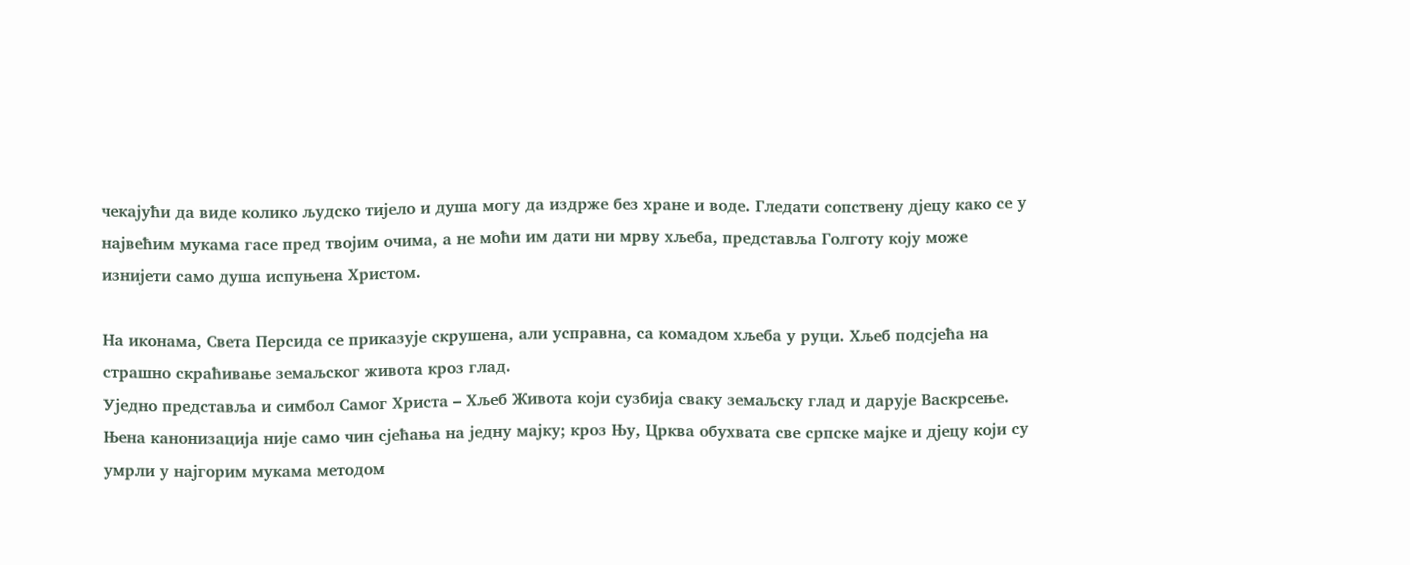чекајући да виде колико људско тијело и душа могу да издрже без хране и воде. Гледати сопствену дјецу како се у највећим мукама гасе пред твојим очима, а не моћи им дати ни мрву хљеба, представља Голготу коју може изнијети само душа испуњена Христом.

На иконама, Света Персида се приказује скрушена, али усправна, са комадом хљеба у руци. Хљеб подсјећа на страшно скраћивање земаљског живота кроз глад.
Уједно представља и симбол Самог Христа – Хљеб Живота који сузбија сваку земаљску глад и дарује Васкрсење.
Њена канонизација није само чин сјећања на једну мајку; кроз Њу, Црква обухвата све српске мајке и дјецу који су умрли у најгорим мукама методом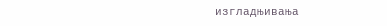изгладњивања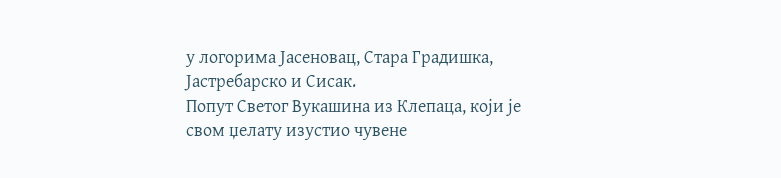у логорима Јасеновац, Стара Градишка, Јастребарско и Сисак.
Попут Светог Вукашина из Клепаца, који је свом џелату изустио чувене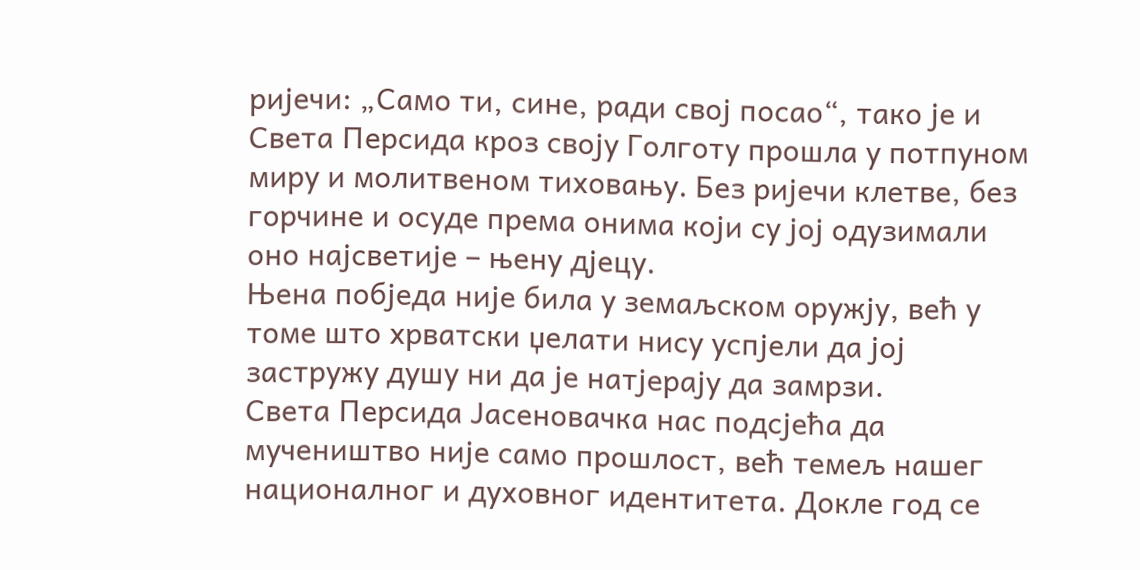ријечи: „Само ти, сине, ради свој посао“, тако је и Света Персида кроз своју Голготу прошла у потпуном миру и молитвеном тиховању. Без ријечи клетве, без горчине и осуде према онима који су јој одузимали оно најсветије – њену дјецу.
Њена побједа није била у земаљском оружју, већ у томе што хрватски џелати нису успјели да јој застружу душу ни да је натјерају да замрзи.
Света Персида Јасеновачка нас подсјећа да мучеништво није само прошлост, већ темељ нашег националног и духовног идентитета. Докле год се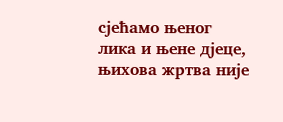сјећамо њеног лика и њене дјеце, њихова жртва није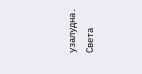узалудна.
Света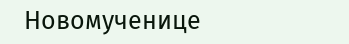Новомученице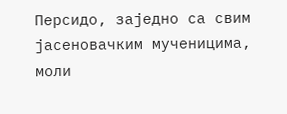Персидо, заједно са свим јасеновачким мученицима, моли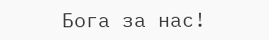Бога за нас!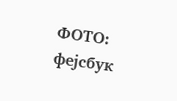ФОТО: фејсбук